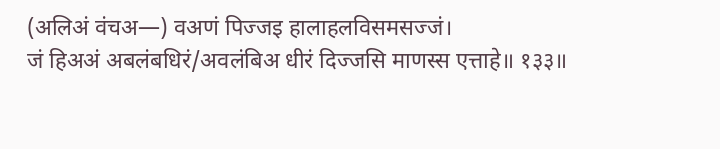(अलिअं वंचअ—) वअणं पिज्जइ हालाहलविसमसज्जं।
जं हिअअं अबलंबधिरं/अवलंबिअ धीरं दिज्जसि माणस्स एत्ताहे॥ १३३॥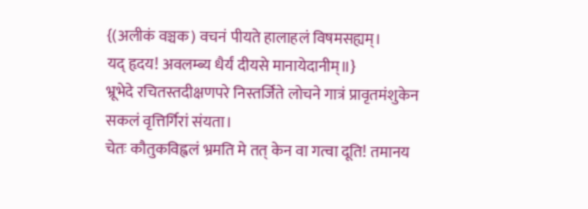{(अलीकं वञ्चक) वचनं पीयते हालाहलं विषमसह्यम्।
यद् हृदय! अवलम्ब्य धैर्यं दीयसे मानायेदानीम्॥}
भ्रूभेदे रचितस्तदीक्षणपरे निस्तर्जिते लोचने गात्रं प्रावृतमंशुकेन सकलं वृत्तिर्गिरां संयता।
चेतः कौतुकविह्वलं भ्रमति मे तत् केन वा गत्वा दूति! तमानय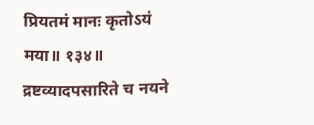प्रियतमं मानः कृतोऽयं मया॥ १३४॥
द्रष्टव्यादपसारिते च नयने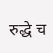रुद्धे च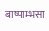बाष्पाम्भसा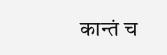कान्तं च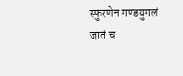स्फुरणेन गण्डयुगलं जातं च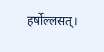हर्षोल्लसत्।